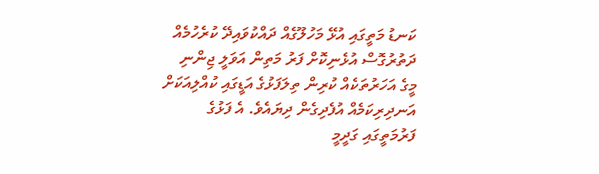ކަނޑު މަތީގައި އުޅޭ މަހުލޫގެއް ދައްކުވައިދޭ ކުރެހުމެއް
ދަތުރުގޮސް އުޅެނިކޮށް ފަރު މަތިން އަވަލީ ޖިންނި
މީގެ އަހަރުތަކެއް ކުރިން ތިލަފަޅުގެ އަޑީގައި ކުއްލިއަކަށް އަނދިރިކަމެއް އުފެދިގެން ދިޔައެވެ. އެ ފަޅުގެ ފަރުމަތީގައި ގަދީމީ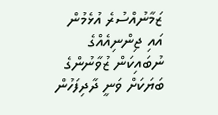ޒަމާނުއްސުރެ އުޅެމުން އައި ޖިންނިއެއްގެ ނުބައިކަން ޒުވާނުންގެ ބަޔަކަށް ވަނީ ދާދިފަހުން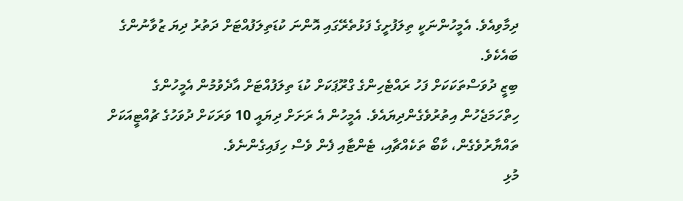ދިމާވިއެވެ. އެމީހުންނަކީ ތިލަފުށީގެ ފަޅުތެރޭގައި އޮންނަ ކުޑަތިލަފުއްޓަށް ދަތުރު ދިޔަ ޒުވާނުންގެ ބައެކެވެ.
ބިޒީ ދުވަސްތަކަކަށް ފަހު ރައްޓެހިންގެ ގްރޫޕަކަށް ކުޑަ ތިލަފުއްޓަށް އާދެވުމުން އެމީހުންގެ ހިތްހަމަޖެހުން އިތުރުވެގެންދިޔައެވެ. އެމީހުން އެ ރަށަށް ދިޔައީ 10 ވަރަކަށް ދުވަހުގެ ޗުއްޓީއަކަށް ތައްޔާރުވެގެން، ކާބޯ ތަކެއްޗާއި، ޓެންޓާއި ފެން ވެސް ހިފައިގެންނެވެ.
މުޅި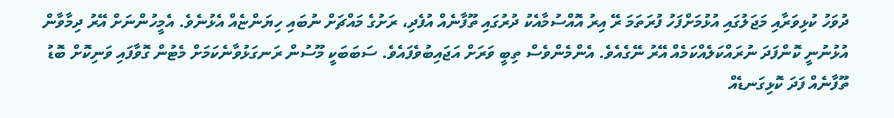ދުވަހު ކުޅިވަރާއި މަޖަލުގައި އުޅުމަށްފަހު ފުރަތަމަ ރޭ އިރު އޮއްސުމާއެކު ދުރުގައި ތޫފާނެއް އުފެދި، ރަށުގެ މައްޗަށް ނުބައި ހިޔަންޏެއް އެޅުނެވެ. އެމީހުންނަށް އޭރު ދިމާވާން އުޅުނުނީ ކޮންފަދަ ނުރައްކަލެއްކަމެއް އޭރު ނޭގެއެވެ. އެންމެންވެސް ތިބީ ވަރަށް އަޖައިބުވެފައެވެ. ސަބަބަކީ މޫސުން ރަނގަޅުވާނެކަމަށް މެޓުން ގޮވާފައި ވަނިކޮށް ބޮޑު ތޫފާނެއް ފަދަ ކޮޅިގަނޑެއް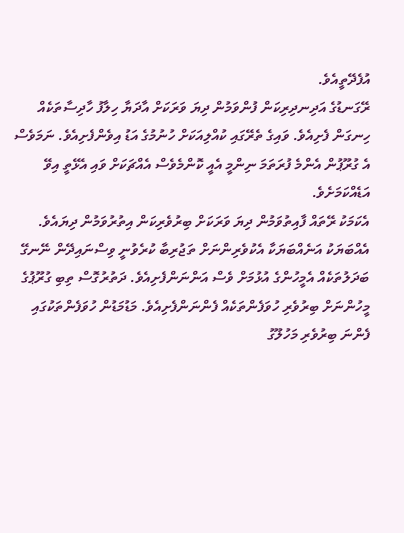އުފެދޭތީއެވެ.
ރޭގަނޑުގެ އަދިނދިރިކަން ފުންވަމުން ދިޔަ ވަރަކަށް އާދަޔާ ހިލާފު ހާދިސާތަކެއް ހިނގަން ފެށިއެވެ. ވައިގެ ތެރޭގައި ކުއްލިއަކަށް ހުނުމުގެ އަޑު އިވެންފެށިއެވެ. ނަމަވެސް އެ ގުރޫޕުން އެންމެ ފުރަތަމަ ނިންމީ އެއީ ކޮންމެވެސް އެއްޗަކަށް ވައި އެޅޭތީ އިވޭ އަޑެއްކަމަށެވެ.
އެކަމަކު ރޭތައް ފާއިތުވަމުން ދިޔަ ވަރަކަށް ބިރުވެރިކަން އިތުރުވަމުން ދިޔައެވެ. އެއްބަޔަކު އަނެއްބަޔަކާ އެކުވެރިންނަށް ތަޖުރިބާ ކުރެވުނީ ވިސްނައިދޭން ނޭނގޭ ބަދަލުތަކެއް އެމީހުންގެ އުޅުމަށް ވެސް އަންނަންފެށިއެވެ. ދަތުރުގޮސް ތިބި ގުރޫޕުގެ މީހުންނަށް ބިރުވެރި ހުވަފެންތަކެއް ފެންނަންފެށިއެވެ. މަޑުމަޑުން ހުވަފެންތަކުގައި ފެންނަ ބިރުވެރި މަހުލޫގު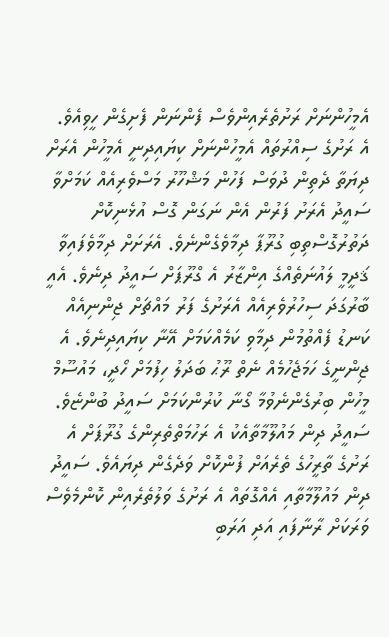އެމީހުންނަށް ރަށުތެރެއިންވެސް ފެންނަން ފެށިގެން ހީވިއެވެ.
އެ ރަށުގެ ސިއްރުތައް އެމީހުންނަށް ކިޔައިދިނީ އެމީހުން އެރަށް ދިޔަތާ ދެތިން ދުވަސް ފަހުން މަޝްހޫރު މަސްވެރިއެއް ކަމަށްވާ ސައީދު އެރަށު ފަރުން އެން ނަގަން ގޮސް އުޅެނިކޮށް ދަތުރުގޮސްތިބި ގުރޫޕާ ދިމާވެގެންނެވެ. އެރަށަށް ދިމާވެފައިވާ ޤަދީމީ ލައުނަތެއްގެ އިންޒާރު އެ ގްރޫޕަށް ސައީދު ދިނެވެ. އެއީ ބާރުގަދަ ސިހުރުވެރިއެއް އެރަށުގެ ފަރު މައްޗަށް ޖިންނިއެއް ކަނޑު ފެއްތުމުން ދިމާވި ކަމެއްކަމަށް އޭނާ ކިޔައިދިނެވެ. އެ ޖިންނީގެ ހަމަޖެހުމެއް ނެތް ރޫޙު ބަދަލު ހިފުމަށް ހޯދީ، މައުސޫމް މީހުން ބިރުގެންނެވުމާ ގޯނާ ކުރުންކަމަށް ސައީދު ބުންޏެވެ.
ސައީދު ދިން މައުލޫމާތާއެކު އެ ރަހުމަތްތެރިންގެ ގުރޫޕަށް އެ ރަށުގެ ތާރީހުގެ ތެރެއަށް ފުންކޮށް ވަދެގެން ދިޔައެވެ. ސައީދު ދިން މައުލޫމާތާއި އެއްގޮތައް އެ ރަށުގެ ވަލުތެރެއިން ކޮންމެވެސް ވަރަކަށް ރާނާފައި އަދި އަރަބި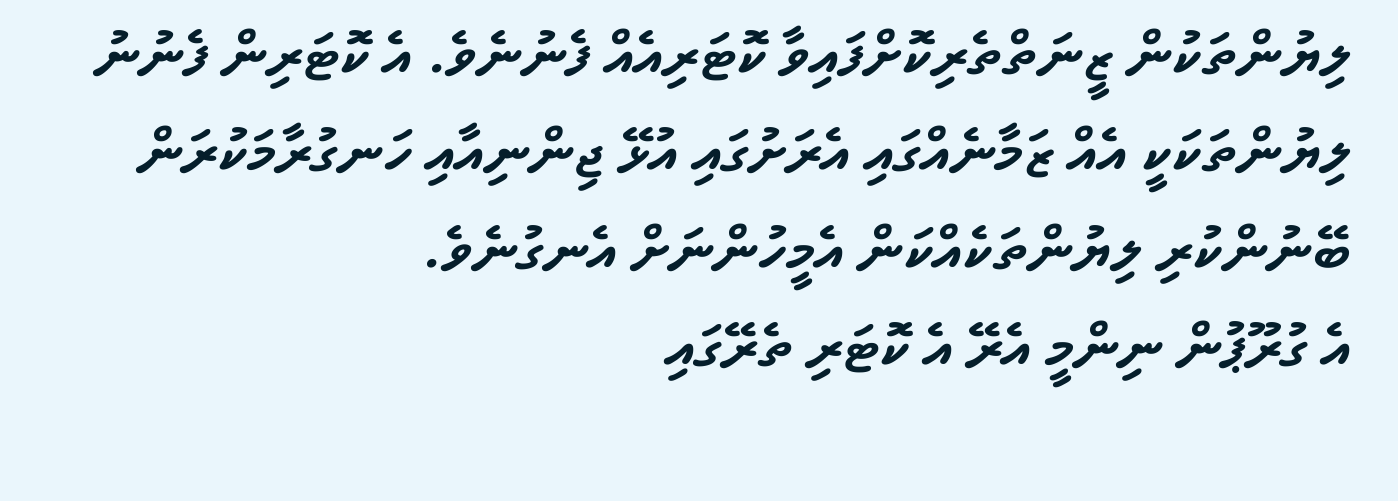ލިޔުންތަކުން ޒީނަތްތެރިކޮށްފައިވާ ކޮޓަރިއެއް ފެނުނެވެ. އެ ކޮޓަރިން ފެނުނު ލިޔުންތަކަކީ އެއް ޒަމާނެއްގައި އެރަށުގައި އުޅޭ ޖިންނިއާއި ހަނގުރާމަކުރަން ބޭނުންކުރި ލިޔުންތަކެއްކަން އެމީހުންނަށް އެނގުނެވެ.
އެ ގުރޫޕުން ނިންމީ އެރޭ އެ ކޮޓަރި ތެރޭގައި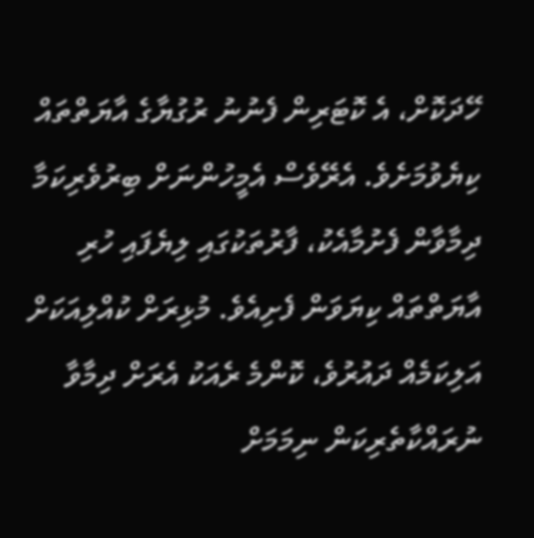ހޭދަކޮށް، އެ ކޮޓަރިން ފެނުނު ރުގުޔާގެ އާޔަތްތައް ކިޔެވުމަށެވެ. އެރޭވެސް އެމީހުންނަށް ބިރުވެރިކަމާ ދިމާވާން ފެށުމާއެކު، ފާރުތަކުގައި ލިޔެފައި ހުރި އާޔަތްތައް ކިޔަވަން ފެށިއެވެ. މުޅިރަށް ކުއްލިއަކަށް އަލިކަމެއް ދައުރުވެ، ކޮންމެ ރެއަކު އެރަށް ދިމާވާ ނުރައްކާތެރިކަން ނިމަމަށް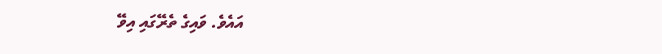އައެވެ. ވައިގެ ތެރޭގައި އިވޭ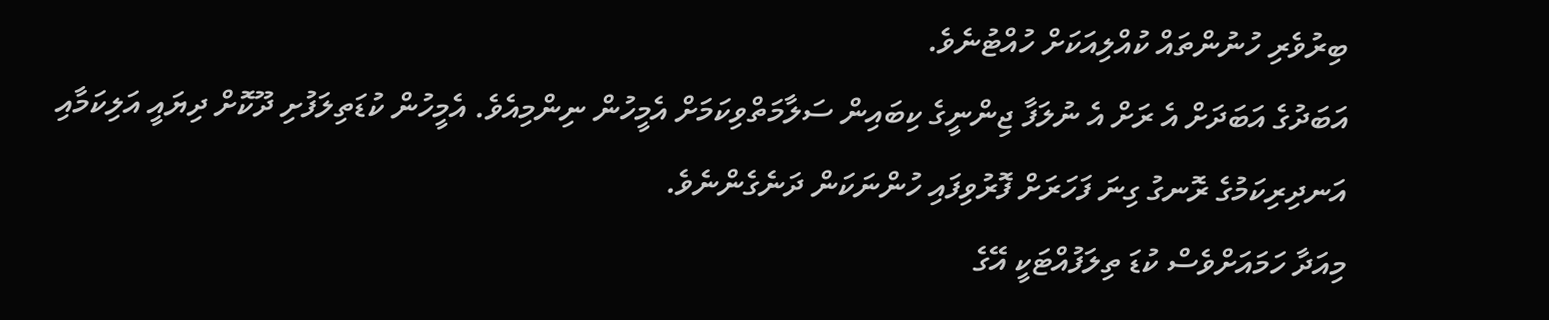ބިރުވެރި ހުނުންތައް ކުއްލިއަކަށް ހުއްޓުނެވެ.
އަބަދުގެ އަބަދަށް އެ ރަށް އެ ނުލަފާ ޖިންނީގެ ކިބައިން ސަލާމަތްވިކަމަށް އެމީހުން ނިންމިއެވެ. އެމީހުން ކުޑަތިލަފުށި ދޫކޮށް ދިޔައީ އަލިކަމާއި އަނދިރިކަމުގެ ރޮނގު ގިނަ ފަހަރަށް ފޮރުވިފައި ހުންނަކަން ދަނެގެންނެވެ.
މިއަދާ ހަމައަށްވެސް ކުޑަ ތިލަފުއްޓަކީ އޭގެ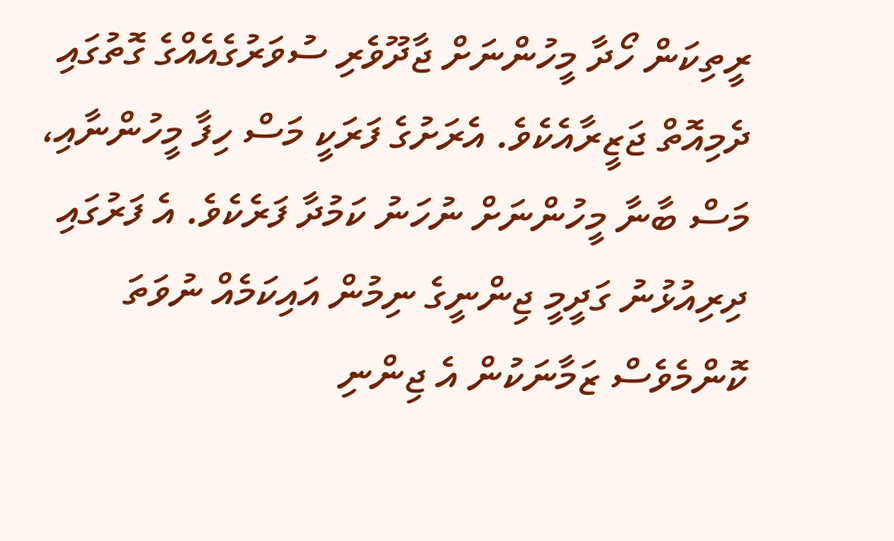ރީތިކަން ހޯދާ މީހުންނަށް ޖާދޫވެރި ސުވަރުގެއެއްގެ ގޮތުގައި ދެމިއޮތް ޖަޒީރާއެކެވެ. އެރަށުގެ ފަރަކީ މަސް ހިފާ މީހުންނާއި، މަސް ބާނާ މީހުންނަށް ނުހަނު ކަމުދާ ފަރެކެވެ. އެ ފަރުގައި ދިރިއުޅުނު ގަދީމީ ޖިންނީގެ ނިމުން އައިކަމެއް ނުވަތަ ކޮންމެވެސް ޒަމާނަކުން އެ ޖިންނި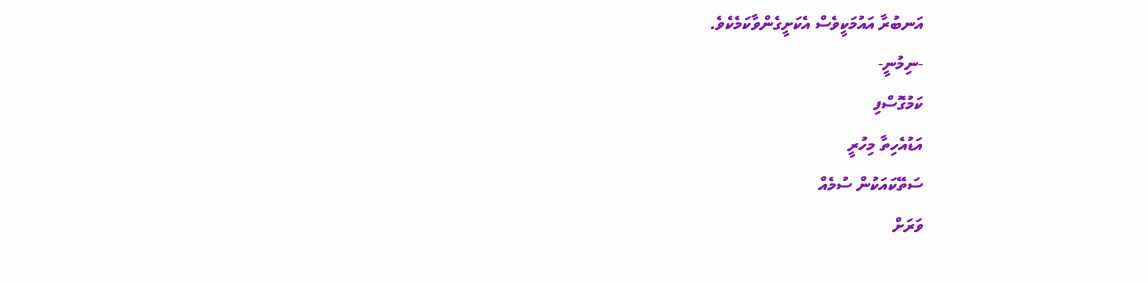އަނބުރާ އައުމަކީވެސް އެކަށީގެންވާކަމެކެވެ.
-ނިމުނީ-
ކަމުގޮސްފި
އަޑުއެހިތާ މިހުރީ
ސަތޭކައަކުން ސުމެއް
ވަރަށް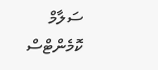ސަލާމް
ކޮމެންޓްސް